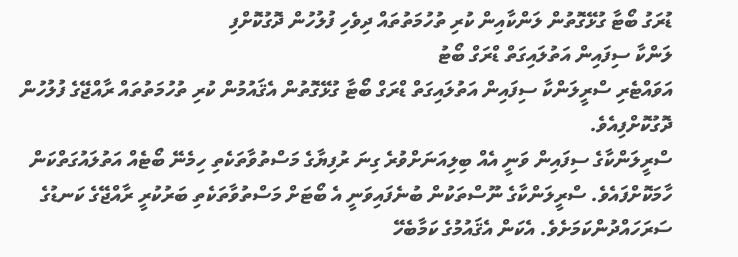ޑުރަގު ބޯޓާ ގުޅޭގޮތުން ލަންކާއިން ކުރި ތުހުމަތުތައް ދިވެހި ފުލުހުން ދޮގުކޮށްފި
ލަންކާ ސިފައިން އަތުލައިގަތް ޑްރަގް ބޯޓު
އަވައްޓެރި ސްރީލަންކާ ސިފައިން އަތުލައިގަތް ޑްރަގް ބޯޓާ ގުޅޭގޮތުން އެޤައުމުން ކުރި ތުހުމަތުތައް ރާއްޖޭގެ ފުލުހުން ދޮގުކޮށްފިއެވެ.
ސްރީލަންކާގެ ސިފައިން ވަނީ އެއް ބިލިއަނަށްވުރެ ގިނަ ރުފިޔާގެ މަސްތުވާތަކެތި ހިމެނޭ ބޯޓެއް އަތުލައުގަތްކަން ހާމަކޮށްފައެވެ. ސްރީލަންކާގެ ނޫސްތަކުން ބުނެފައިވަނީ އެ ބޯޓަށް މަސްތުވާތަކެތި ބަރުކުރީ ރާއްޖޭގެ ކަނޑުގެ ސަރަހައްދުންކަމަށެވެ. އެކަން އެޤައުމުގެ ކަމާބެހޭ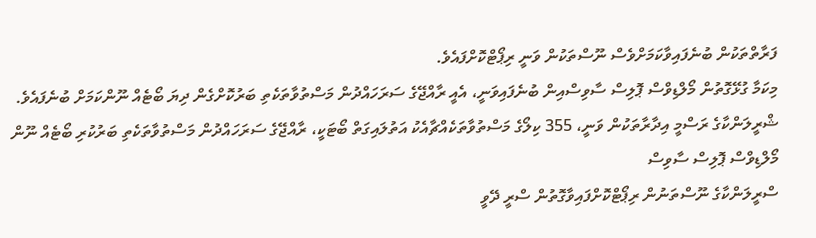ފަރާތްތަކުން ބުނެފައިވާކަމަށްވެސް ނޫސްތަކުން ވަނީ ރިޕޯޓްކޮށްފައެވެ.
މިކަމާ ގުޅޭގޮތުން މޯލްޑިވްސް ޕޮލިސް ސާވިސްއިން ބުނެފައިވަނީ، އެއީ ރާއްޖޭގެ ސަރަހައްދުން މަސްތުވާތަކެތި ބަރުކޮށްގެން ދިޔަ ބޯޓެއް ނޫންކަމަށް ބުނެފައެވެ.
ޝްރީލަންކާގެ ރަސްމީ އިދާރާތަކުން ވަނީ، 355 ކިލޯގެ މަސްތުވާތަކެއްޗާއެކު އަތުލައިގަތް ބޯޓަކީ، ރާއްޖޭގެ ސަރަހައްދުން މަސްތުވާތަކެތި ބަރުކުރި ބޯޓެއް ނޫން
މޯލްޑިވްސް ޕޮލިސް ސާވިސް
ސްރީލަންކާގެ ނޫސްތަނުން ރިޕޯޓްކޮށްފައިވާގޮތުން ސްރީ ދޭވީ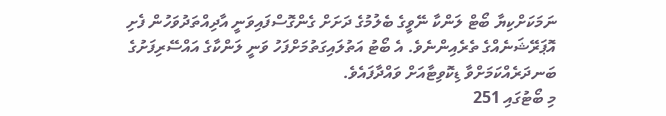ނަމަކަށްކިޔާ ބޯޓް ލަންކާ ނޭވީގެ ބެލުމުގެ ދަށަށް ގެންގޮސްފައިވަނީ އާދިއްތަދުވަހުން ފެށި އޮޕަރޭޝަނެއްގެ ތެރެއިންނެވެ. އެ ބޯޓު އަތުލައިގަތުމަށްފަހު ވަނީ ލަންކާގެ އައްސޭރިފަށުގެ ބަނދަރެއްކަމަށްވާ ޑިކޮވިޓާއަށް ވައްދާފައެވެ.
މި ބޯޓުގައި 251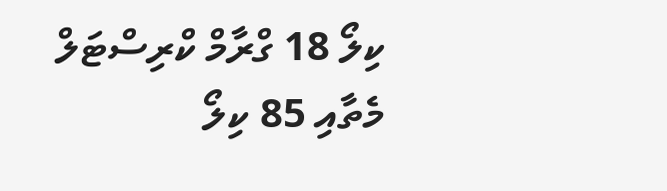ކިލޯ 18 ގްރާމް ކްރިސްޓަލް މެތާއި 85 ކިލޯ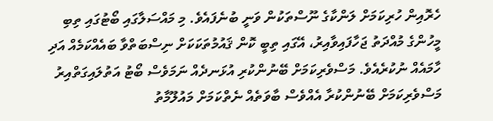ހެރޮއިން ހުރިކަމަށް ލަންކާގެ ނޫސްތަކުން ވަނީ ބުނެފައެވެ. މި މައްސަލާގައި ބޯޓުގައި ތިބި މީހުންގެ މުއްދަތު ޖަހާފައިވާއިރު، އޭގައި ތިބީ ކޮން ޤައުމުތަކަކަށް ނިސްބަތްވާ ބައެއްކަމެއް އަދި ހާމައެއް ނުކުރެއެވެ. މަސްވެރިކަމަށް ބޭނުންކުރި އުޅަނދެއް ނަމަވެސް ބޯޓު އަތުލައިގަތްއިރު މަސްވެރިކަމަށް ބޭނުންކުރާ އެއްވެސް ބާވަތެއް ނެތްކަމަށް މައުލޫމާތު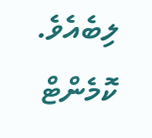ލިބެއެވެ.
ކޮމެންޓް